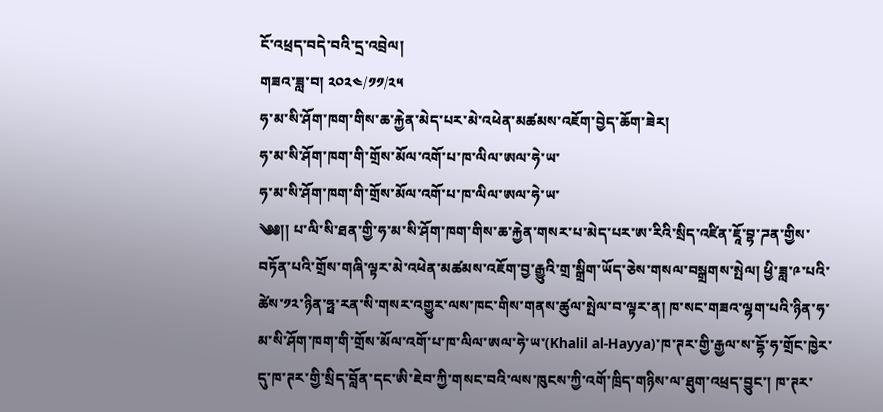ངོ་འཕྲད་བདེ་བའི་དྲ་འབྲེལ།
གཟའ་ཟླ་བ། ༢༠༢༤/༡༡/༢༥
ཧ་མ་སི་ཤོག་ཁག་གིས་ཆ་རྐྱེན་མེད་པར་མེ་འཕེན་མཚམས་འཇོག་བྱེད་ཆོག་ཟེར།
ཧ་མ་སི་ཤོག་ཁག་གི་གྲོས་མོལ་འགོ་པ་ཁ་ལིལ་ཨལ་ཧེ་ཡ་
ཧ་མ་སི་ཤོག་ཁག་གི་གྲོས་མོལ་འགོ་པ་ཁ་ལིལ་ཨལ་ཧེ་ཡ་
༄༅།། པ་ལི་སི་ཐན་གྱི་ཧ་མ་སི་ཤོག་ཁག་གིས་ཆ་རྐྱེན་གསར་པ་མེད་པར་ཨ་རིའི་སྲིད་འཛིན་ཇཱོ་བྷ་ཌན་གྱིས་བཏོན་པའི་གྲོས་གཞི་ལྟར་མེ་འཕེན་མཚམས་འཇོག་བྱ་རྒྱུའི་གྲ་སྒྲིག་ཡོད་ཅེས་གསལ་བསྒྲགས་སྤེལ། ཕྱི་ཟླ་༩་པའི་ཚེས་༡༢་ཉིན་ཧྥ་རན་སི་གསར་འགྱུར་ལས་ཁང་གིས་གནས་ཚུལ་སྤེལ་བ་ལྟར་ན། ཁ་སང་གཟའ་ལྷག་པའི་ཉིན་ཧ་མ་སི་ཤོག་ཁག་གི་གྲོས་མོལ་འགོ་པ་ཁ་ལིལ་ཨལ་ཧེ་ཡ་(Khalil al-Hayya)་ཁ་ཊར་གྱི་རྒྱལ་ས་དྷོ་ཧ་གྲོང་ཁྱེར་དུ་ཁ་ཊར་གྱི་སྲིད་བློན་དང་ཨི་ཇེབ་ཀྱི་གསང་བའི་ལས་ཁུངས་ཀྱི་འགོ་ཁྲིད་གཉིས་ལ་ཐུག་འཕྲད་བྱུང་། ཁ་ཊར་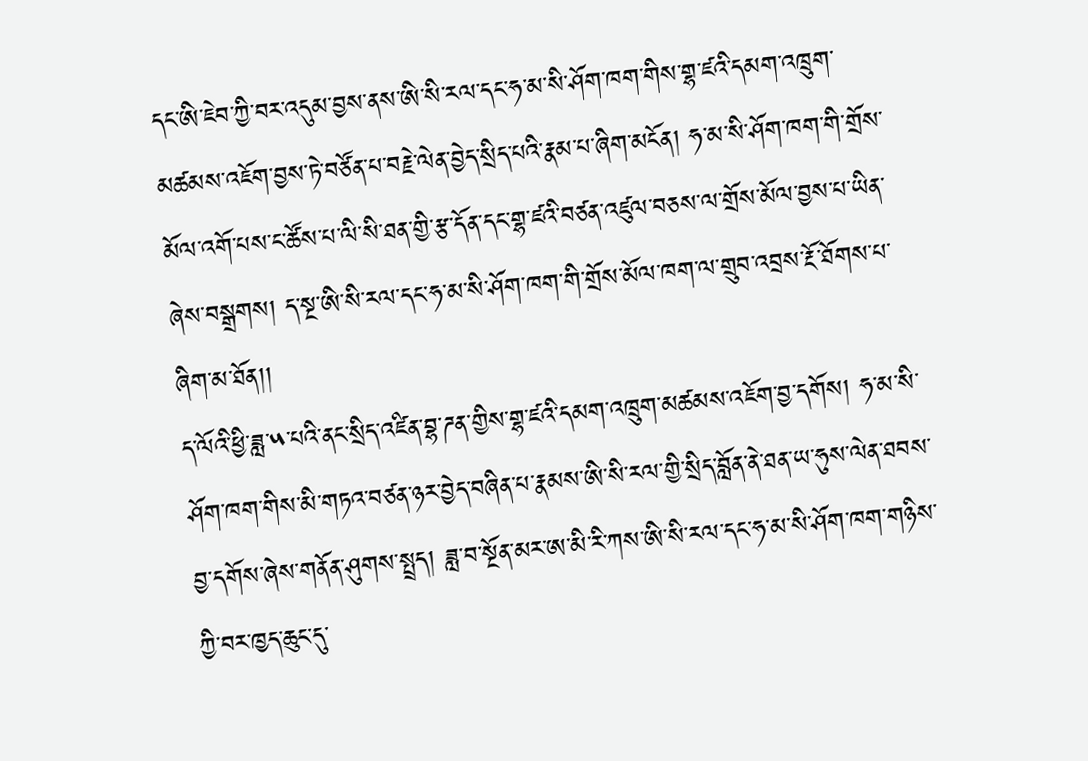དང་ཨི་ཇེབ་ཀྱི་བར་འདུམ་བྱས་ནས་ཨི་སི་རལ་དང་ཧ་མ་སི་ཤོག་ཁག་གིས་གྷ་ཛའི་དམག་འཁྲུག་མཚམས་འཇོག་བྱས་ཏེ་བཙོན་པ་བརྗེ་ལེན་བྱེད་སྲིད་པའི་རྣམ་པ་ཞིག་མངོན། ཧ་མ་སི་ཤོག་ཁག་གི་གྲོས་མོལ་འགོ་པས་ང་ཚོས་པ་ལི་སི་ཐན་གྱི་རྩ་དོན་དང་གྷ་ཛའི་བཙན་འཛུལ་བཅས་ལ་གྲོས་མོལ་བྱས་པ་ཡིན་ཞེས་བསྒྲགས། ད་སྔ་ཨི་སི་རལ་དང་ཧ་མ་སི་ཤོག་ཁག་གི་གྲོས་མོལ་ཁག་ལ་གྲུབ་འབྲས་རྔོ་ཐོགས་པ་ཞིག་མ་ཐོན།།
ད་ལོའི་ཕྱི་ཟླ་༥་པའི་ནང་སྲིད་འཛིན་བྷ་ཌན་གྱིས་གྷ་ཛའི་དམག་འཁྲུག་མཚམས་འཇོག་བྱ་དགོས། ཧ་མ་སི་ཤོག་ཁག་གིས་མི་གཏའ་བཙན་ཉར་བྱེད་བཞིན་པ་རྣམས་ཨི་སི་རལ་གྱི་སྲིད་བློན་ནེ་ཐན་ཡ་ཧུས་ལེན་ཐབས་བྱ་དགོས་ཞེས་གནོན་ཤུགས་སྤྲད། ཟླ་བ་སྔོན་མར་ཨ་མི་རི་ཀས་ཨི་སི་རལ་དང་ཧ་མ་སི་ཤོག་ཁག་གཉིས་ཀྱི་བར་ཁྱད་ཆུང་དུ་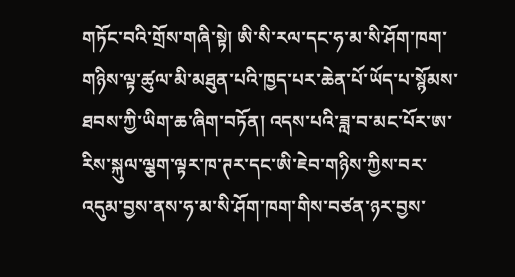གཏོང་བའི་གྲོས་གཞི་སྟེ། ཨི་སི་རལ་དང་ཧ་མ་སི་ཤོག་ཁག་གཉིས་ལྟ་ཚུལ་མི་མཐུན་པའི་ཁྱད་པར་ཆེན་པོ་ཡོད་པ་སྙོམས་ཐབས་ཀྱི་ཡིག་ཆ་ཞིག་བཏོན། འདས་པའི་ཟླ་བ་མང་པོར་ཨ་རིས་སྐུལ་ལྕག་ལྟར་ཁ་ཊར་དང་ཨི་ཇེབ་གཉིས་ཀྱིས་བར་འདུམ་བྱས་ནས་ཧ་མ་སི་ཤོག་ཁག་གིས་བཙན་ཉར་བྱས་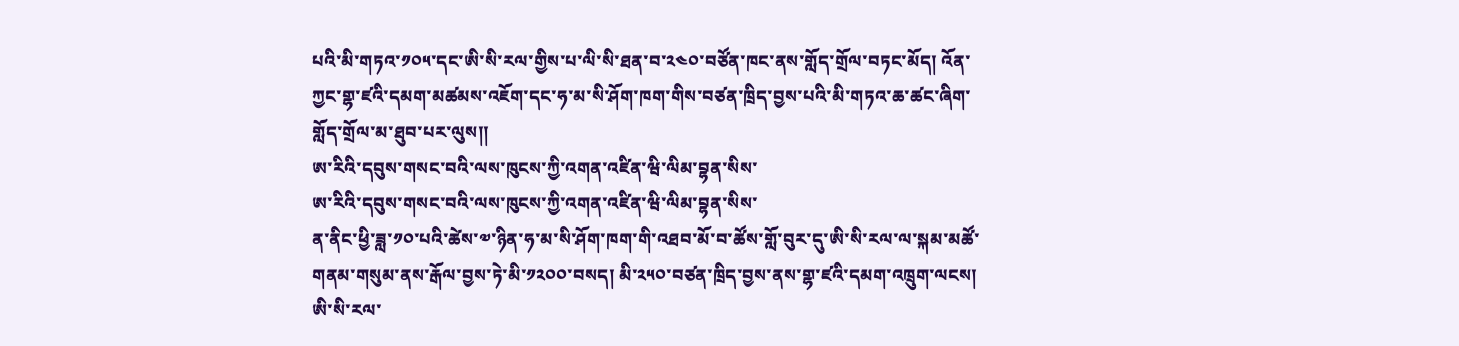པའི་མི་གཏའ་༡༠༥་དང་ཨི་སི་རལ་གྱིས་པ་ལི་སི་ཐན་བ་༢༤༠་བཙོན་ཁང་ནས་གློད་གྲོལ་བཏང་མོད། འོན་ཀྱང་གྷ་ཛའི་དམག་མཚམས་འཇོག་དང་ཧ་མ་སི་ཤོག་ཁག་གིས་བཙན་ཁྲིད་བྱས་པའི་མི་གཏའ་ཆ་ཚང་ཞིག་གློད་གྲོལ་མ་ཐུབ་པར་ལུས།།
ཨ་རིའི་དབུས་གསང་བའི་ལས་ཁུངས་ཀྱི་འགན་འཛིན་ཝི་ལིམ་བྷན་སིས་
ཨ་རིའི་དབུས་གསང་བའི་ལས་ཁུངས་ཀྱི་འགན་འཛིན་ཝི་ལིམ་བྷན་སིས་
ན་ནིང་ཕྱི་ཟླ་༡༠་པའི་ཚེས་༧་ཉིན་ཧ་མ་སི་ཤོག་ཁག་གི་འཐབ་མོ་བ་ཚོས་གློ་བུར་དུ་ཨི་སི་རལ་ལ་སྐམ་མཚོ་གནམ་གསུམ་ནས་རྒོལ་བྱས་ཏེ་མི་༡༢༠༠་བསད། མི་༢༥༠་བཙན་ཁྲིད་བྱས་ནས་གྷ་ཛའི་དམག་འཁྲུག་ལངས། ཨི་སི་རལ་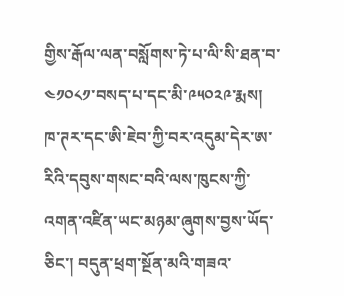གྱིས་རྒོལ་ལན་བསློགས་ཏེ་པ་ལི་སི་ཐན་བ་༤༡༠༨༡་བསད་པ་དང་མི་༩༥༠༢༩་རྨས། ཁ་ཊར་དང་ཨི་ཇེབ་ཀྱི་བར་འདུམ་དེར་ཨ་རིའི་དབུས་གསང་བའི་ལས་ཁུངས་ཀྱི་འགན་འཛིན་ཡང་མཉམ་ཞུགས་བྱས་ཡོད་ཅིང་། བདུན་ཕྲག་སྔོན་མའི་གཟའ་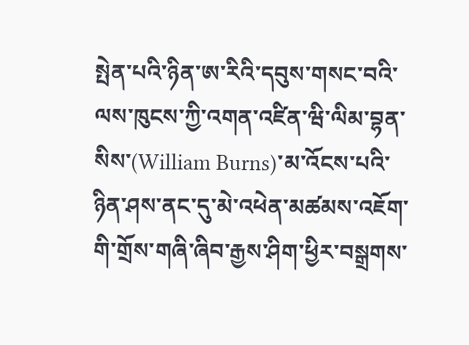སྤེན་པའི་ཉིན་ཨ་རིའི་དབུས་གསང་བའི་ལས་ཁུངས་ཀྱི་འགན་འཛིན་ཝི་ལིམ་བྷན་སིས་(William Burns)་མ་འོངས་པའི་ཉིན་ཤས་ནང་དུ་མེ་འཕེན་མཚམས་འཇོག་གི་གྲོས་གཞི་ཞིབ་རྒྱས་ཤིག་ཕྱིར་བསྒྲགས་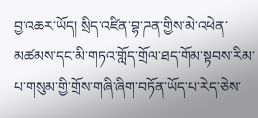བྱ་འཆར་ཡོད། སྲིད་འཛིན་བྷ་ཌན་གྱིས་མེ་འཕེན་མཚམས་དང་མི་གཏའ་གློད་གྲོལ་ཐད་གོམ་སྟབས་རིམ་པ་གསུམ་གྱི་གྲོས་གཞི་ཞིག་བཏོན་ཡོད་པ་རེད་ཅེས་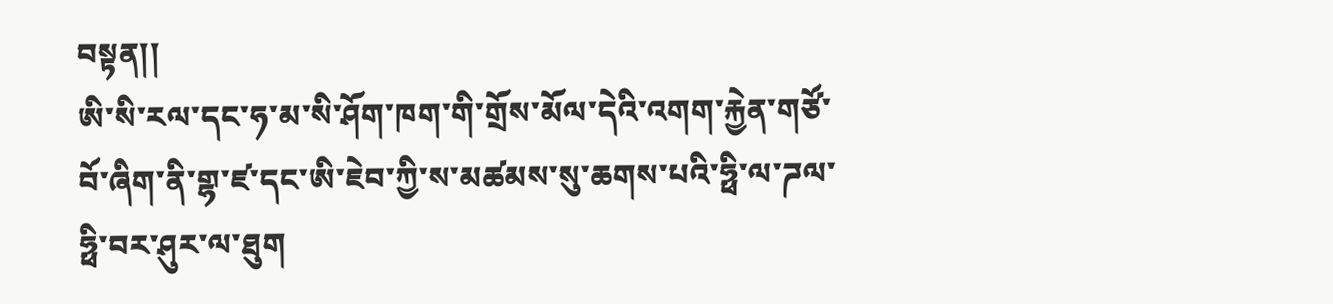བསྟན།།
ཨི་སི་རལ་དང་ཧ་མ་སི་ཤོག་ཁག་གི་གྲོས་མོལ་དེའི་འགག་རྐྱེན་གཙོ་བོ་ཞིག་ནི་གྷ་ཛ་དང་ཨི་ཇེབ་ཀྱི་ས་མཚམས་སུ་ཆགས་པའི་ཧྥི་ལ་ཌལ་ཧྥི་བར་ཤུར་ལ་ཐུག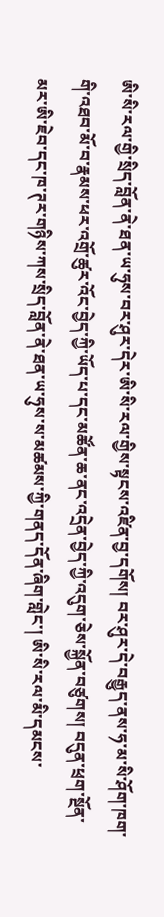ཨི་སི་རལ་གྱི་སྲིད་བློན་ནེ་ཐན་ཡ་ཧུས་བར་ཤུར་དེར་ཨི་སི་རལ་གྱིས་སྟངས་འཛིན་བྱ་དགོས། བར་ཤུར་དེ་བརྒྱུད་ནས་ཧ་མ་སི་ཤོག་ཁག་གི་འཐབ་མོ་བ་རྣམས་ཕར་འགྲོ་ཚུར་འོང་བྱེད་ཀྱི་ཡོད་པ་དང་མཚོན་ཆ་ནང་འདྲེན་བྱེད་ཀྱི་འདུག་ཅེས་སྐྱོན་བཙུགས། བདུན་ཕྲག་སྔོན་མར་ཨི་ཇེབ་དང་ཁ་ཊར་གཉིས་ཀས་སྲིད་བློན་ནེ་ཐན་ཡ་ཧུས་ས་མཚམས་ཀྱི་གནད་དོན་ཞིག་གླེང་། ཨི་སི་རལ་མི་དམངས་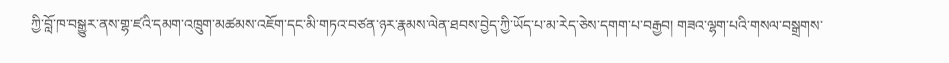ཀྱི་བློ་ཁ་བསྒྱུར་ནས་གྷ་ཛའི་དམག་འཁྲུག་མཚམས་འཇོག་དང་མི་གཏའ་བཙན་ཉར་རྣམས་ལེན་ཐབས་བྱེད་ཀྱི་ཡོད་པ་མ་རེད་ཅེས་དགག་པ་བརྒྱབ། གཟའ་ལྷག་པའི་གསལ་བསྒྲགས་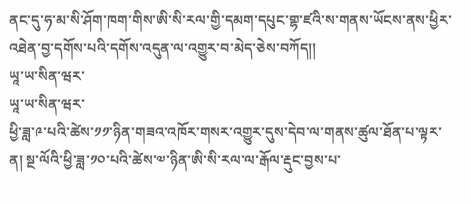ནང་དུ་ཧ་མ་སི་ཤོག་ཁག་གིས་ཨི་སི་རལ་གྱི་དམག་དཔུང་གྷ་ཛའི་ས་གནས་ཡོངས་ནས་ཕྱིར་འཐེན་བྱ་དགོས་པའི་དགོས་འདུན་ལ་འགྱུར་བ་མེད་ཅེས་བཀོད།།
ཡཱ་ཡ་སིན་ཝར་
ཡཱ་ཡ་སིན་ཝར་
ཕྱི་ཟླ་༩་པའི་ཚེས་༡༡་ཉིན་གཟའ་འཁོར་གསར་འགྱུར་དུས་དེབ་ལ་གནས་ཚུལ་ཐོན་པ་ལྟར་ན། སྔ་ལོའི་ཕྱི་ཟླ་༡༠་པའི་ཚེས་༧་ཉིན་ཨི་སི་རལ་ལ་རྒོལ་རྡུང་བྱས་པ་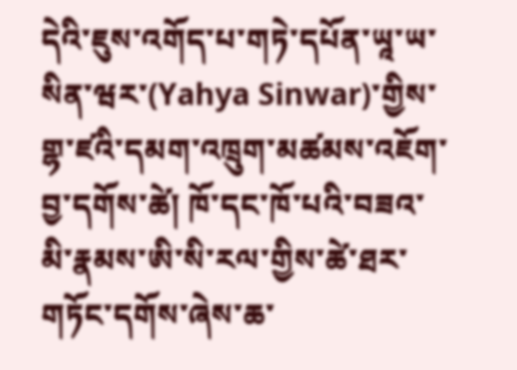དེའི་ཇུས་འགོད་པ་གཏེ་དཔོན་ཡཱ་ཡ་སིན་ཝར་(Yahya Sinwar)་གྱིས་གྷ་ཛའི་དམག་འཁྲུག་མཚམས་འཇོག་བྱ་དགོས་ཚེ། ཁོ་དང་ཁོ་པའི་བཟའ་མི་རྣམས་ཨི་སི་རལ་གྱིས་ཚེ་ཐར་གཏོང་དགོས་ཞེས་ཆ་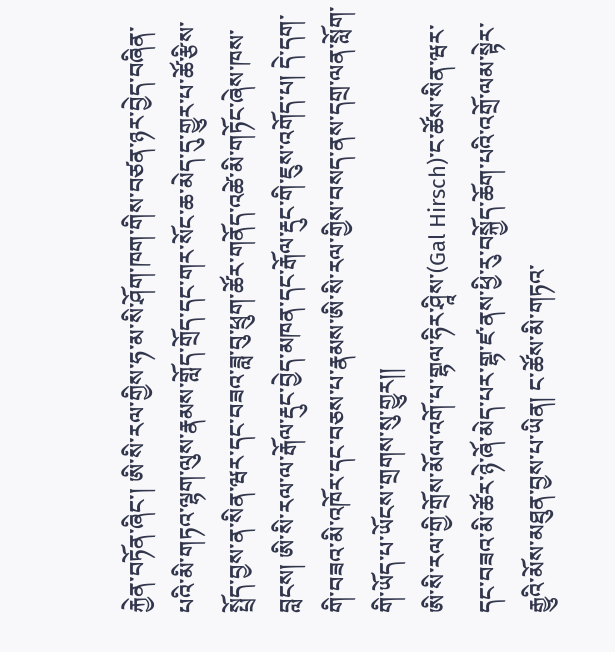རྐྱེན་བཏོན་ཞིང་། ཨི་སི་རལ་གྱིས་ཧ་མ་སི་ཤོག་ཁག་གིས་བཙན་ཉར་བྱེད་བཞིན་པའི་མི་གཏའ་ལྷག་ལུས་རྣམས་གློད་གྲོད་དང་གར་སོང་ཆ་མེད་དུ་གྱུར་པ་ཚོ་རྩིས་སྤྲོད་བྱས་ན་སིན་ཝར་དང་བཟའ་ཟླ་བུ་ཕྲུག་ཚོར་གནོད་འཚེ་མི་གཏོང་ཞེས་ཁས་བླངས། ཨི་སི་རལ་ལ་རྒོལ་རྡུང་བྱེད་མཁན་དང་རྒོལ་རྡུང་གི་ཇུས་འགོད་པ། དེ་དག་གི་བཟའ་མི་འཁོར་དང་བཅས་པ་རྣམས་ཨི་སི་རལ་གྱིས་བསད་ནས་དགྲ་ལན་སློག་གི་ཡོད་པ་ཡོངས་གྲགས་སུ་གྱུར།།
ཨི་སི་རལ་གྱི་གྲོས་མོལ་འགོ་པ་གྷལ་ཧིར་ཤཱིས་(Gal Hirsch)་ང་ཚོས་སིན་ཝར་དང་བཟའ་མི་ཚོར་ཉེ་ཞོ་མེད་པར་གྷ་ཛ་ནས་ཕྱི་རུ་བསྐྱོད་ཆོག་པའི་འགྲོ་ལམ་སྟེར་རྒྱུའི་མོས་མཐུན་བྱས་པ་ཡིན། ང་ཚོས་མི་གཏའ་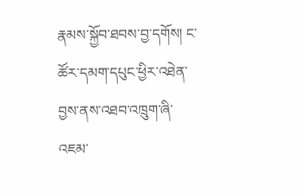རྣམས་སྐྱོབ་ཐབས་བྱ་དགོས། ང་ཚོར་དམག་དཔུང་ཕྱིར་འཐེན་བྱས་ནས་འཐབ་འཁྲུག་ཞི་འཇམ་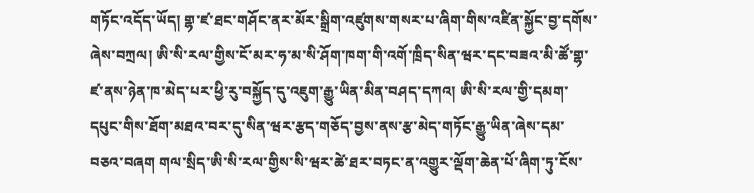གཏོང་འདོད་ཡོད། གྷ་ཛ་ཐང་གཤོང་ནར་མོར་སྒྲིག་འཛུགས་གསར་པ་ཞིག་གིས་འཛིན་སྐྱོང་བྱ་དགོས་ཞེས་བཀྲལ། ཨི་སི་རལ་གྱིས་ངོ་མར་ཧ་མ་སི་ཤོག་ཁག་གི་འགོ་ཁྲིད་སིན་ཝར་དང་བཟའ་མི་ཚོ་གྷ་ཛ་ནས་ཉེན་ཁ་མེད་པར་ཕྱི་རུ་བསྐྱོད་དུ་འཇུག་རྒྱུ་ཡིན་མིན་བཤད་དཀའ། ཨི་སི་རལ་གྱི་དམག་དཔུང་གིས་ཐོག་མཐའ་བར་དུ་སིན་ཝར་རྩད་གཅོད་བྱས་ནས་རྩ་མེད་གཏོང་རྒྱུ་ཡིན་ཞེས་དམ་བཅའ་བཞག གལ་སྲིད་ཨི་སི་རལ་གྱིས་སི་ཝར་ཚེ་ཐར་བཏང་ན་འགྱུར་ལྡོག་ཆེན་པོ་ཞིག་ཏུ་ངོས་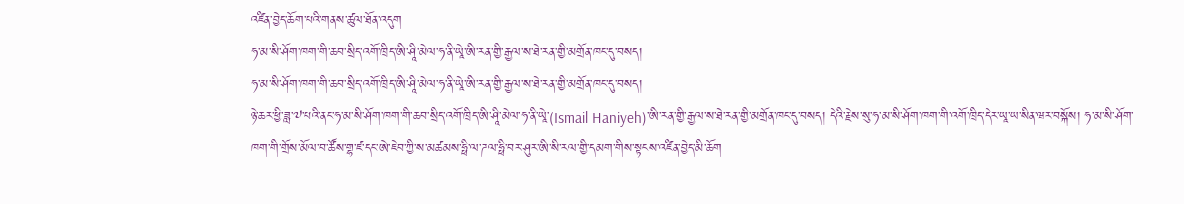འཛིན་བྱེད་ཆོག་པའི་གནས་ཚུལ་ཐོན་འདུག
ཧ་མ་སི་ཤོག་ཁག་གི་ཆབ་སྲིད་འགོ་ཁྲིད་ཨི་ཤཱི་མེལ་ཧ་ནི་ཡཱེ་ཨི་རན་གྱི་རྒྱལ་ས་ཐེ་རན་གྱི་མགྲོན་ཁང་དུ་བསད།
ཧ་མ་སི་ཤོག་ཁག་གི་ཆབ་སྲིད་འགོ་ཁྲིད་ཨི་ཤཱི་མེལ་ཧ་ནི་ཡཱེ་ཨི་རན་གྱི་རྒྱལ་ས་ཐེ་རན་གྱི་མགྲོན་ཁང་དུ་བསད།
ཉེ་ཆར་ཕྱི་ཟླ་༧་པའི་ནང་ཧ་མ་སི་ཤོག་ཁག་གི་ཆབ་སྲིད་འགོ་ཁྲིད་ཨི་ཤཱི་མེལ་ཧ་ནི་ཡཱེ་(Ismail Haniyeh)་ཨི་རན་གྱི་རྒྱལ་ས་ཐེ་རན་གྱི་མགྲོན་ཁང་དུ་བསད། དེའི་རྗེས་སུ་ཧ་མ་སི་ཤོག་ཁག་གི་འགོ་ཁྲིད་དེར་ཡཱ་ཡ་སིན་ཝར་བསྐོས། ཧ་མ་སི་ཤོག་ཁག་གི་གྲོས་མོལ་བ་ཚོས་གྷ་ཛ་དང་ཨེ་ཇེབ་ཀྱི་ས་མཚམས་ཧྥི་ལ་ཌལ་ཧྥི་བར་ཤུར་ཨི་སི་རལ་གྱི་དམག་གིས་སྟངས་འཛིན་བྱེད་མི་ཆོག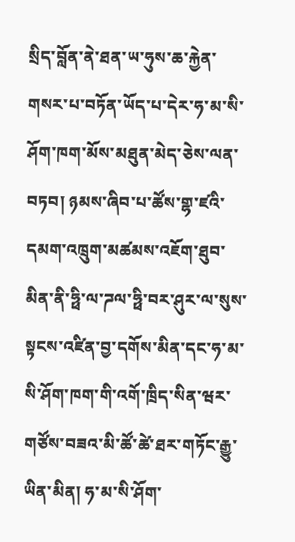སྲིད་བློན་ནེ་ཐན་ཡ་ཧུས་ཆ་རྐྱེན་གསར་པ་བཏོན་ཡོད་པ་དེར་ཧ་མ་སི་ཤོག་ཁག་མོས་མཐུན་མེད་ཅེས་ལན་བཏབ། ཉམས་ཞིབ་པ་ཚོས་གྷ་ཛའི་དམག་འཁྲུག་མཚམས་འཇོག་ཐུབ་མིན་ནི་ཧྥི་ལ་ཌལ་ཧྥི་བར་ཤུར་ལ་སུས་སྟངས་འཛིན་བྱ་དགོས་མིན་དང་ཧ་མ་སི་ཤོག་ཁག་གི་འགོ་ཁྲིད་སིན་ཝར་གཙོས་བཟའ་མི་ཚོ་ཚེ་ཐར་གཏོང་རྒྱུ་ཡིན་མིན། ཧ་མ་སི་ཤོག་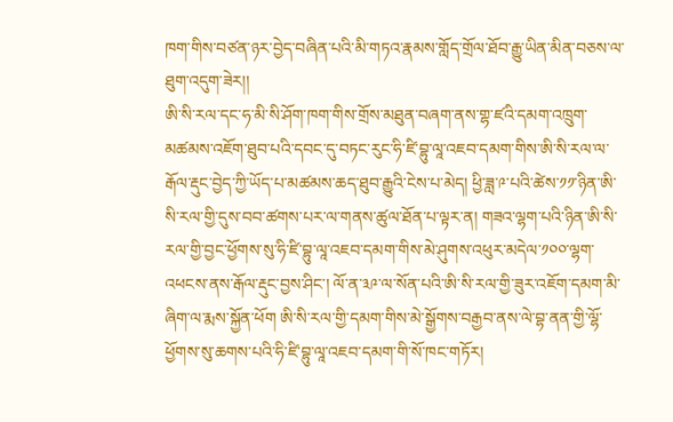ཁག་གིས་བཙན་ཉར་བྱེད་བཞིན་པའི་མི་གཏའ་རྣམས་གློད་གྲོལ་ཐོབ་རྒྱུ་ཡིན་མིན་བཅས་ལ་ཐུག་འདུག་ཟེར།།
ཨི་སི་རལ་དང་ཧ་མི་སི་ཤོག་ཁག་གིས་གྲོས་མཐུན་བཞག་ནས་གྷ་ཛའི་དམག་འཁྲུག་མཚམས་འཇོག་ཐུབ་པའི་དབང་དུ་བཏང་རུང་ཧི་ཛི་བྷུ་ལཱ་འཇབ་དམག་གིས་ཨི་སི་རལ་ལ་རྒོལ་རྡུང་བྱེད་ཀྱི་ཡོད་པ་མཚམས་ཆད་ཐུབ་རྒྱུའི་ངེས་པ་མེད། ཕྱི་ཟླ་༩་པའི་ཚེས་༡༡་ཉིན་ཨི་སི་རལ་གྱི་དུས་བབ་ཚགས་པར་ལ་གནས་ཚུལ་ཐོན་པ་ལྟར་ན། གཟའ་ལྷག་པའི་ཉིན་ཨི་སི་རལ་གྱི་བྱང་ཕྱོགས་སུ་ཧི་ཛི་བྷུ་ལཱ་འཇབ་དམག་གིས་མེ་ཤུགས་འཕུར་མདེལ་༡༠༠་ལྷག་འཕངས་ནས་རྒོལ་རྡུང་བྱས་ཤིང་། ལོ་ན་༣༩་ལ་སོན་པའི་ཨི་སི་རལ་གྱི་ཟུར་འཇོག་དམག་མི་ཞིག་ལ་རྨས་སྐྱོན་ཕོག ཨི་སི་རལ་གྱི་དམག་གིས་མེ་སྒྱོགས་བརྒྱབ་ནས་ལེ་བྷ་ནན་གྱི་ལྷོ་ཕྱོགས་སུ་ཆགས་པའི་ཧི་ཛི་བྷུ་ལཱ་འཇབ་དམག་གི་སོ་ཁང་གཏོར།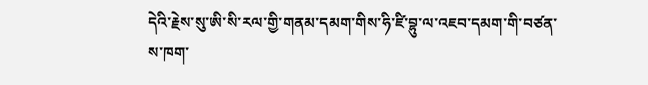དེའི་རྗེས་སུ་ཨི་སི་རལ་གྱི་གནམ་དམག་གིས་ཧི་ཛི་བྷུ་ལ་འཇབ་དམག་གི་བཙན་ས་ཁག་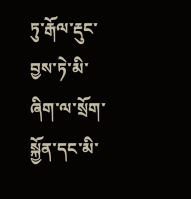ཏུ་རྒོལ་རྡུང་བྱས་ཏེ་མི་ཞིག་ལ་སྲོག་སྐྱོན་དང་མི་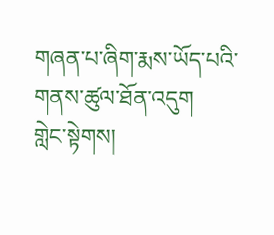གཞན་པ་ཞིག་རྨས་ཡོད་པའི་གནས་ཚུལ་ཐོན་འདུག
གླེང་སྟེགས།